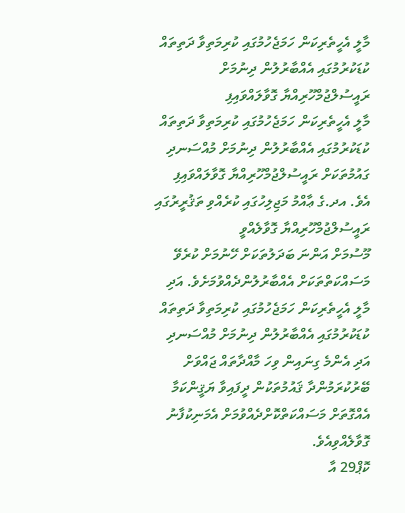މާލީ އެހީތެރިކަން ހަމަޖެހުމުގައި ކުރިމަތިވާ ދަތިތައް ކުޑަކުރުމުގައި އެއްބާރުލުން ދިނުމަށް ރައީސުލްޖުމްހޫރިއްޔާ ގޮވާލައްވައިފި
މާލީ އެހީތެރިކަން ހަމަޖެހުމުގައި ކުރިމަތިވާ ދަތިތައް ކުޑަކުރުމުގައި އެއްބާރުލުން ދިނުމަށް މުއްސަނދި ގައުމުތަކަށް ރައީސުލްޖުމްހޫރިއްޔާ ގޮވާލައްވައިފި އެވެ. އދ.ގެ ޢާއްމު މަޖިލިހުގައި ކުރެއްވި ތަޤުރީރުގައި ރައީސުލްޖުމްހޫރިއްޔާ ގޮވާލެއްވީ
މޫސުމަށް އަންނަ ބަދަލުތަކަށް ހޭނުމަށް ކުރެވޭ މަސައްކަތްތަކަށް އެއްބާރުލުންދެއްވުމަށެވެ. އަދި މާލީ އެހީތެރިކަން ހަމަޖެހުމުގައި ކުރިމަތިވާ ދަތިތައް ކުޑަކުރުމުގައި އެއްބާރުލުން ދިނުމަށް މުއްސަނދި އަދި އެންމެ ގިނައިން ވިހަ މާއްދާތައް ޖައްވަށް ބޭރުކުރަމުންދާ ޤައުމުތަކުން ދީފައިވާ ޔަޤީންކަމާ އެއްގޮތަށް މަސައްކަތްކޮށްދެއްވުމަށް އެމަނިކުފާނު ގޮވާލެއްވިއެވެ.
ކޮޕް29 އާ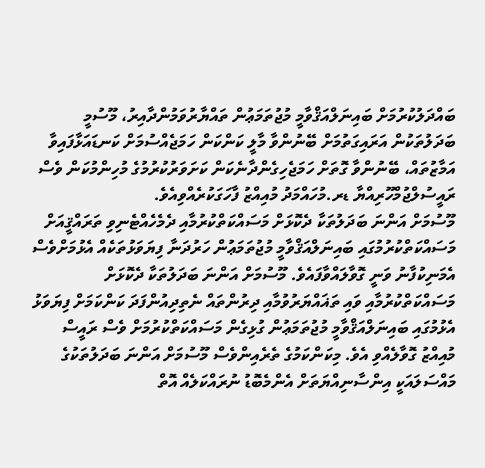ބައްދަލުކުރުމަށް ބައިނަލްއަޤްވާމީ މުޖުތަމަޢުން ތައްޔާރުވަމުންދާއިރު، މޫސުމީ ބަދަލުތަކުން އަރައިގަތުމަށް ބޭނުންވާ މާލީ ކަންކަން ހަމަޖެއްސުމަށް ކަނޑައަޅާފައިވާ އަމާޒުތައް، ބޭނުންވާ ގޮތަށް ހަމަޖެހިގެންދާނެކަން ކަށަވަރުކުރުމުގެ މުހިންމުކަން ވެސް ރައީސުލްޖުމްހޫރިއްޔާ ޑރ.މުހައްމަދު މުއިއްޒު ފާހަގަކުރެއްވިއެވެ.
މޫސުމަށް އަންނަ ބަދަލުތަކާ ދެކޮޅަށް މަސައްކަތްކުރުމާއި ދެމެހެއްޓެނިވި ތަރައްޤީއަށް މަސައްކަތްކުރުމުގައި ބައިނަލްއަޤްވާމީ މުޖުތަމަޢުން ހަރުދަނާ ފިޔަވަޅުތަކެއް އެޅުމަށްވެސް އެމަނިކުފާނު ވަނީ ގޮވާލައްވާފައެވެ. މޫސުމަށް އަންނަ ބަދަލުތަކާ ދެކޮޅަށް މަސައްކަތްކުރުމާއި ވައި ތަޣައްޔަރުވުމާއި ދިރުންތައް ނެތިދިއުންފަދަ ކަންކަމަށް ފިޔަވަޅު އެޅުމުގައި ބައިނަލްއަޤްވާމީ މުޖުތަމަޢުން ގުޅިގެން މަސައްކަތްކުރުމަށް ވެސް ރައީސް މުއިއްޒު ގޮވާލެއްވި އެވެ. މިކަންކަމުގެ ތެރެއިންވެސް މޫސުމަށް އަންނަ ބަދަލުތަކުގެ މައްސަލައަކީ އިންސާނިއްޔަތަށް އެންމެބޮޑު ނުރައްކަލެއް އޮތް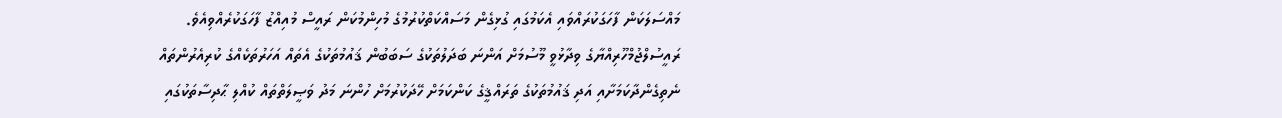މައްސަލަކަން ފާހަގަކުރައްވައި އެކަމުގައި ގުޅިގެން މަސައްކަތްކުރުމުގެ މުހިންމުކަން ރައީސް މުއިއްޒު ފާހަގަކުރެއްވިއެވެ.
ރައީސުލްޖުމްހޫރިއްޔާގެ ވިދާޅުވީ މޫސުމަށް އަންނަ ބަދަލުތަކުގެ ސަބަބުން ޤައުމުތަކުގެ އެތައް އަހަރުތަކެއްގެ ކުރިއެރުންތައް ނެތިގެންދާކަމަށާއި އަދި ޤައުމުތަކުގެ ތަރައްޤީގެ ކަންކަމަށް ހޭދަކުރުމަށް ހުންނަ މަދު ވަޞީލަތްތައް ކުއްލި ޙާދިސާތަކުގައި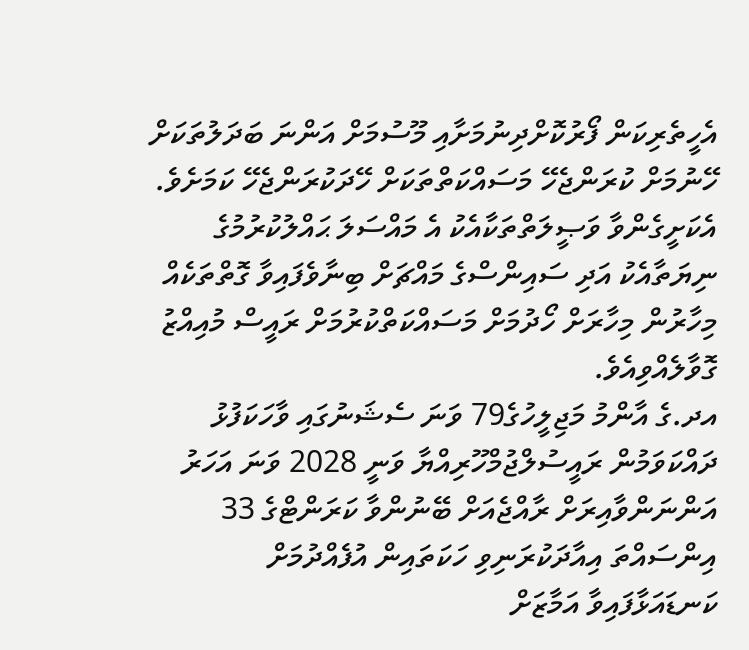އެހީތެރިކަން ފޯރުކޮށްދިނުމަށާއި މޫސުމަށް އަންނަ ބަދަލުތަކަށް ހޭނުމަށް ކުރަންޖެހޭ މަސައްކަތްތަކަށް ހޭދަކުރަންޖެހޭ ކަމަށެވެ. އެކަށީގެންވާ ވަޞީލަތްތަކާއެކު އެ މައްސަލަ ޙައްލުކުރުމުގެ ނިޔަތާއެކު އަދި ސައިންސްގެ މައްޗަށް ބިނާވެފައިވާ ގޮތްތަކެއް މިހާރުން މިހާރަށް ހޯދުމަށް މަސައްކަތްކުރުމަށް ރައީސް މުއިއްޒު ގޮވާލެއްވިއެވެ.
އދ.ގެ އާންމު މަޖިލީހުގެ79 ވަނަ ސެޝަނުގައި ވާހަކަފުޅު ދައްކަވަމުން ރައީސުލްޖުމްހޫރިއްޔާ ވަނީ 2028 ވަނަ އަހަރު އަންނަންވާއިރަށް ރާއްޖެއަށް ބޭނުންވާ ކަރަންޓްގެ 33 އިންސައްތަ އިއާދަކުރަނިވި ހަކަތައިން އުފެއްދުމަށް ކަނޑައަޅާފައިވާ އަމާޒަށް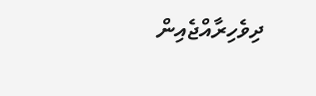ދިވެހިރާއްޖެއިން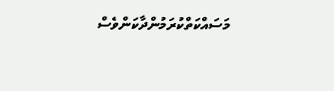މަސައްކަތްކުރަމުންދާކަންވެސް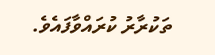ތަކުރާރު ކުރައްވާފައެވެ.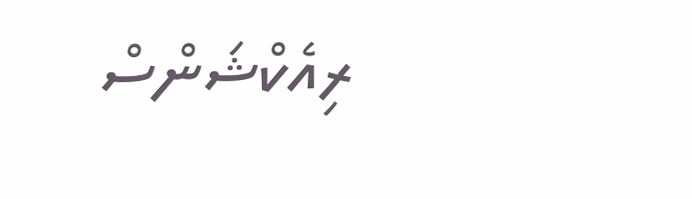ރިއެކްޝަންސް